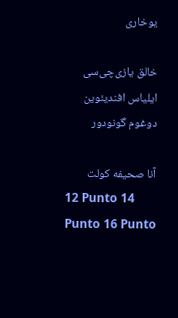یوخاری

خالق یازی‌چی‌سی ایلیاس افندیئوین دوغوم گونودور

آنا صحیفه کولت
12 Punto 14 Punto 16 Punto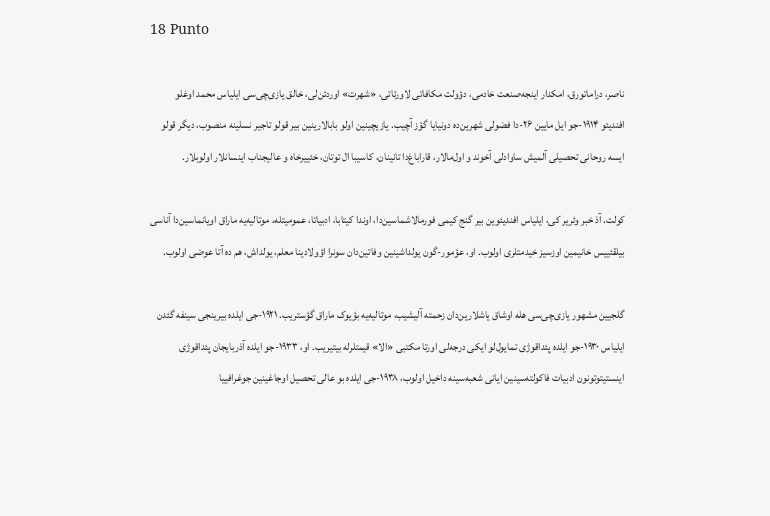18 Punto

ناصر، دراماتورق، امکدار اینجه‌صنعت خاد‌می، دؤولت مکافاتی لاورئاتی، «شهرت» اوردئن‌لی، خالق یازی‌چی‌سی ایلیاس محمد اوغلو افندیئو ۱۹۱۴-جو ایل مایین ۲۶-دا فضولی شهرین‌ده دونیایا گؤز آچیب. یازیچینین اولو بابالارینین بیر قولو تاجیر نسلینه منصوب، دیگر قولو ایسه روحانی تحصیلی آلمیش ساوادلی آخوند و اول‌مالار، قاراباغ‌دا تانینان، کاسیبا ال توتان، خئییرخاه و عالیجناب اینسانلار اولوبلار.

کولت. آذ خبر وئریر کی، ایلیاس افندیئوین بیر گنج کیمی فورمالاشماسین‌دا، اوندا کیتابا، ادبیاتا، عمومیتله، موتالیه‌یه ماراق اویانماسین‌دا آناسی بیلقئییس خانیمین اوزسیز خیدمتلری اولوب. او، عؤمور-گون یولداشینین وفاتین‌دان سونرا اؤولادینا معلم، یولداش، هم ده آتا عوضی اولوب.

گلجیین مشهور یازی‌چی‌سی هله اوشاق یاشلارین‌دان زحمته آلیشیب، موتالیه‌یه بؤیوک ماراق گؤستریب. ۱۹۲۱-جی ایلده بیرینجی سینفه گئدن ایلیاس ۱۹۳۰-جو ایلده پئداقوژی تمایول‌لو ایکی درجه‌لی اورتا مکتبی «الا» قیمتلرله بیتیریب. او، ۱۹۳۳-جو ایلده آذربایجان پئداقوژی اینستیتوتونون ادبیات فاکولته‌سینین ایانی شعبه‌سینه داخیل اولوب، ۱۹۳۸-جی ایلده بو عالی تحصیل اوجاغینین جوغرافییا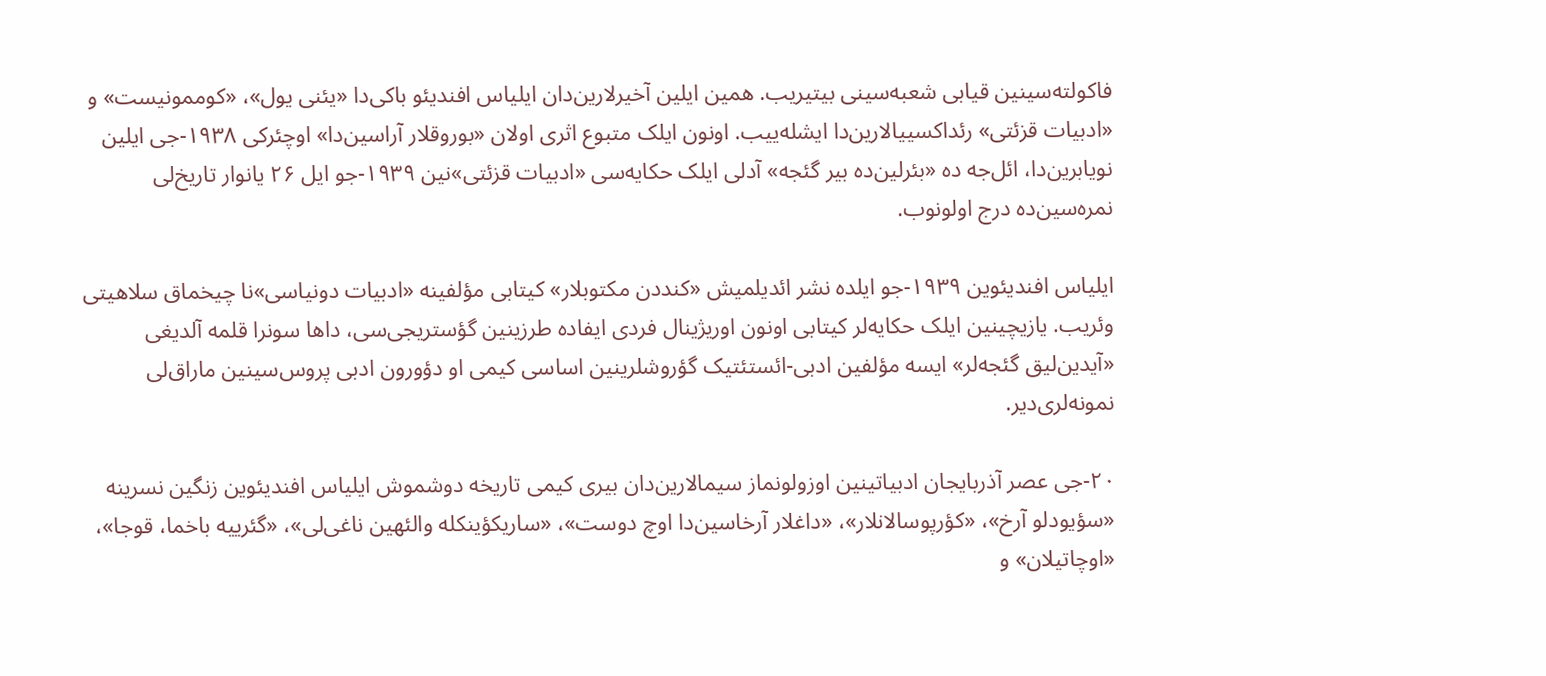فاکولته‌سینین قیابی شعبه‌سینی بیتیریب. همین ایلین آخیرلارین‌دان ایلیاس افندیئو باکی‌دا «یئنی یول»، «کوممونیست» و «ادبیات قزئتی» رئداکسییالارین‌دا ایشله‌ییب. اونون ایلک متبوع اثری اولان «بوروقلار آراسین‌دا» اوچئرکی ۱۹۳۸-جی ایلین نویابرین‌دا، ائل‌جه ده «بئرلین‌ده بیر گئجه» آدلی ایلک حکایه‌سی «ادبیات قزئتی»نین ۱۹۳۹-جو ایل ۲۶ یانوار تاریخ‌لی نمره‌سین‌ده درج اولونوب.

ایلیاس افندیئوین ۱۹۳۹-جو ایلده نشر ائدیلمیش «کنددن مکتوبلار» کیتابی مؤلفینه «ادبیات دونیاسی»نا چیخماق سلاهیتی وئریب. یازیچینین ایلک حکایه‌لر کیتابی اونون اوریژینال فردی ایفاده طرزینین گؤستریجی‌سی، داها سونرا قلمه آلدیغی «آیدین‌لیق گئجه‌لر» ایسه مؤلفین ادبی-ائستئتیک گؤروشلرینین اساسی کیمی او دؤورون ادبی پروس‌سینین ماراق‌لی نمونه‌لری‌دیر.

۲۰-جی عصر آذربایجان ادبیاتینین اوزولونماز سیمالارین‌دان بیری کیمی تاریخه دوشموش ایلیاس افندیئوین زنگین نسرینه «سؤیودلو آرخ»، «کؤرپوسالانلار»، «داغلار آرخاسین‌دا اوچ دوست»، «ساریکؤینکله والئهین ناغی‌لی»، «گئرییه باخما، قوجا»، «اوچاتیلان» و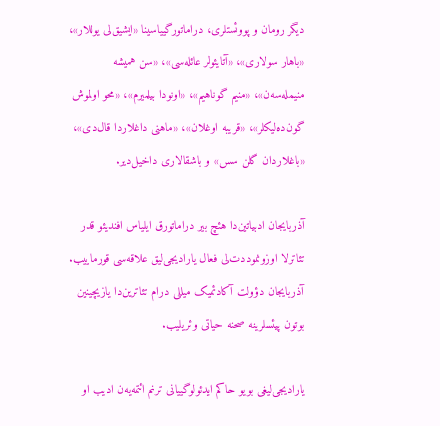دیگر رومان و پووئستلری، دراماتورگییاسینا «ایشیق‌لی یوللار»، «باهار سولاری»، «آتایئولر عائله‌سی»، «سن همیشه منیمله‌سه‌ن»، «منیم گوناهیم»، «اونودا بیلمیرم»، «محو اولموش گون‌ده‌لیکلر»، «قریبه اوغلان»، «ماهنی داغلاردا قال‌دی»، «باغلاردان گلن سس» و باشقالاری داخیل‌دیر.

آذربایجان ادبیاتین‌دا هئچ بیر دراماتورق ایلیاس افندیئو قدر تئاترلا اوزونموددت‌لی فعال یارادیجی‌لیق علاقه‌سی قورماییب. آذربایجان دؤولت آکادئمیک میللی درام تئاترین‌دا یازیچینین بوتون پیئسلرینه صحنه حیاتی وئریلیب.

یارادیجی‌لیغی بویو حاکم ایدئولوگییانی ترنم ائتمه‌یه‌ن ادیب او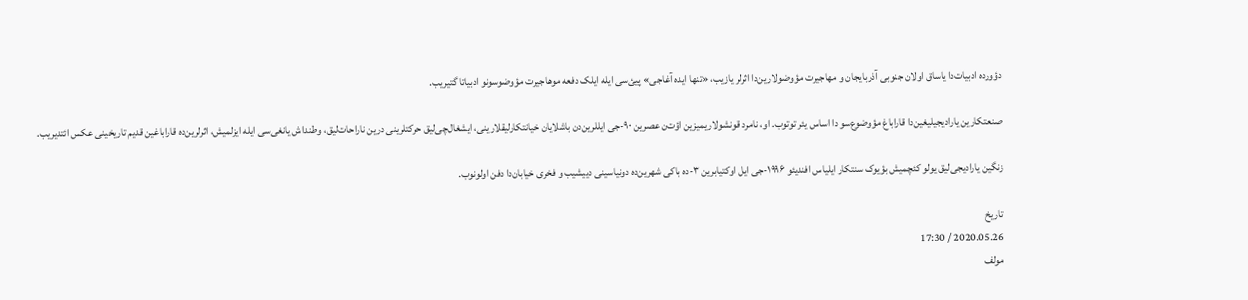دؤورده ادبیات‌دا یاساق اولان جنوبی آذربایجان و مهاجیرت مؤوضولارین‌دا اثرلر یازیب، «تنها ایده آغاجی» پیئ‌سی ایله ایلک دفعه موهاجیرت مؤوضوسونو ادبیاتا گتیریب.

صنعتکارین یارادیجیلیغین‌دا قاراباغ مؤوضوع‌سو دا اساس یئر توتوب. او، نامرد قونشولاریمیزین اؤت‌ن عصرین ۹۰-جی ایللرین‌دن باشلایان خیانتکارلیقلارینی، ایشغال‌چی‌لیق حرکتلرینی درین ناراحات‌لیق، وطنداش یانغی‌سی ایله ایزلمیش، اثرلرین‌ده قاراباغین قدیم تاریخینی عکس ائتدیریب.

زنگین یارادیجی‌لیق یولو کئچمیش بؤیوک سنتکار ایلیاس افندیئو ۱۹۹۶-جی ایل اوکتیابرین ۳-ده باکی شهرین‌ده دونیاسینی دییشیب و فخری خیابان‌دا دفن اولونوب.

تاریخ
2020.05.26 / 17:30
مولف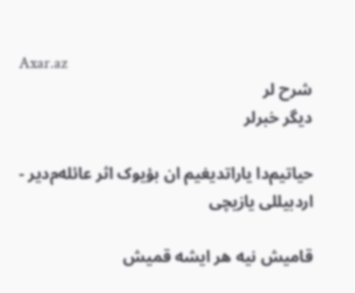Axar.az
شرح لر
دیگر خبرلر

حیاتیم‌دا یاراتدیغیم ان بؤیوک اثر عائله‌م‌دیر - اردبیللی یازیچی

قامیش نیه هر ایشه قمیش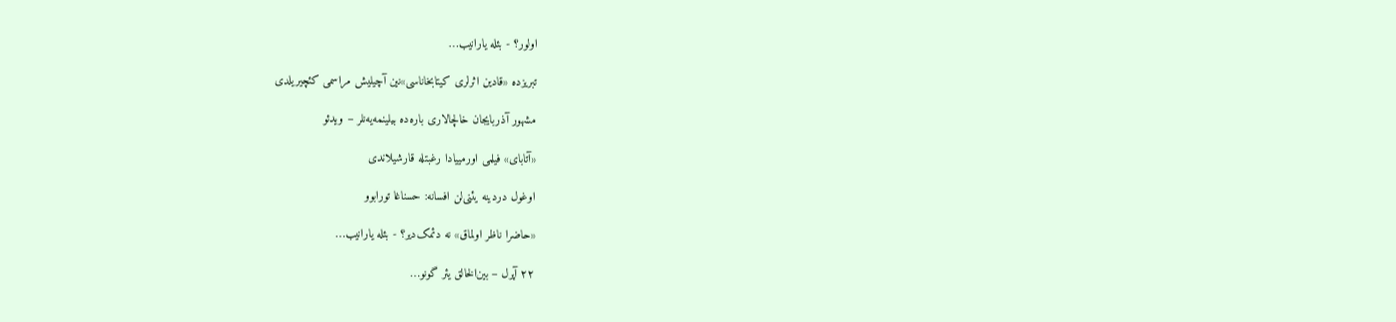اولور؟ - بئله یارانیب…

تبریزده «قادین اثرلری کیتابخاناسی»نین آچیلیش مراسمی کئچیریلدی

مشهور آذربایجان خالچالاری باره‌ده بیلینمه‌یه‌نلر – ویدئو

«آتابای» فیلمی اورمییادا رغبتله قارشیلاندی

اوغول دردینه یئنی‌لن افسانه: حسناغا تورابوو

«حاضرا ناظر اولماق» نه دئمک‌دیر؟ - بئله یارانیب…

۲۲ آپرل – بین‌الخالق یئر گونو…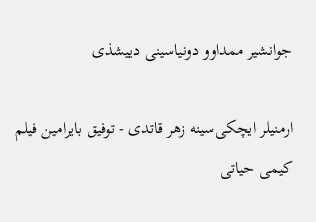جوانشیر ممداوو دونیاسینی دییشذی

ارمنیلر ایچکی‌سینه زهر قاتدی - توفیق بایرامین فیلم کیمی حیاتی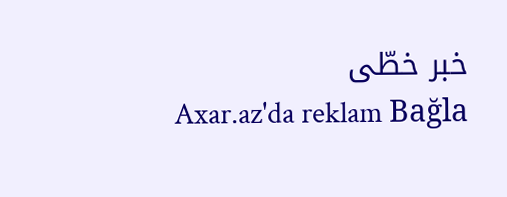خبر خطّی
Axar.az'da reklam Bağla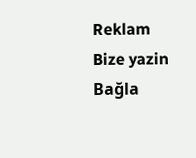Reklam
Bize yazin Bağla